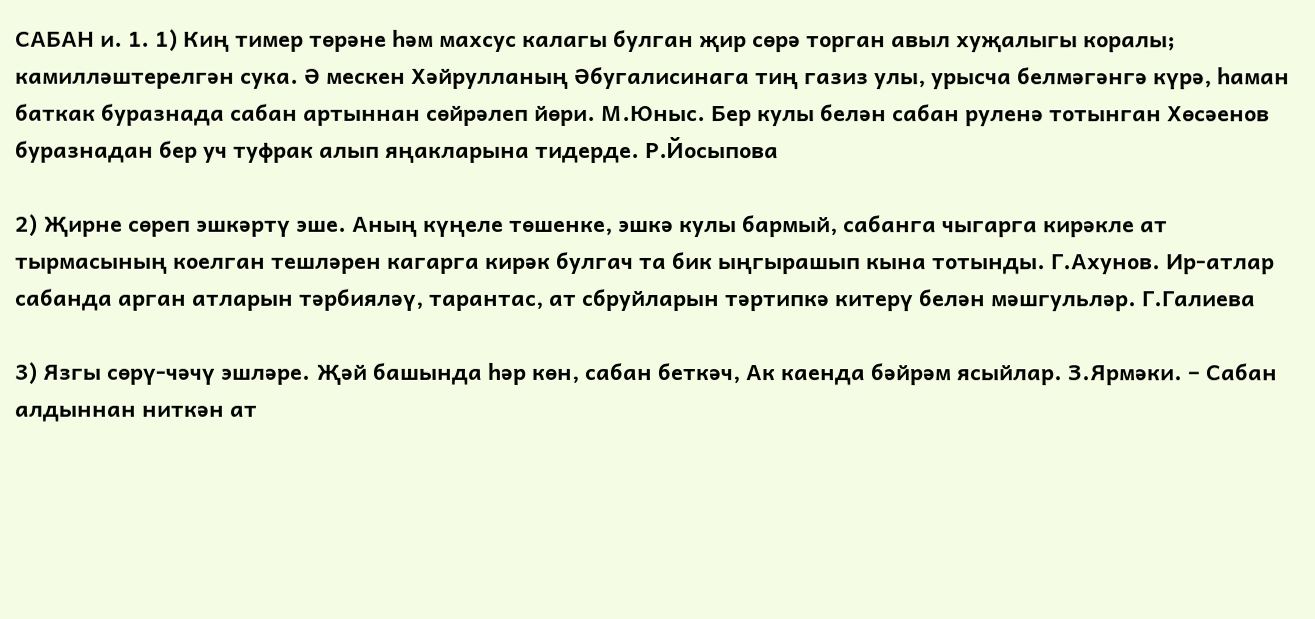САБАН и. 1. 1) Киң тимер төрәне һәм махсус калагы булган җир сөрә торган авыл хуҗалыгы коралы; камилләштерелгән сука. Ә мескен Хәйрулланың Әбугалисинага тиң газиз улы, урысча белмәгәнгә күрә, һаман баткак буразнада сабан артыннан сөйрәлеп йөри. М.Юныс. Бер кулы белән сабан руленә тотынган Хөсәенов буразнадан бер уч туфрак алып яңакларына тидерде. Р.Йосыпова

2) Җирне сөреп эшкәртү эше. Аның күңеле төшенке, эшкә кулы бармый, сабанга чыгарга кирәкле ат тырмасының коелган тешләрен кагарга кирәк булгач та бик ыңгырашып кына тотынды. Г.Ахунов. Ир-атлар сабанда арган атларын тәрбияләү, тарантас, ат сбруйларын тәртипкә китерү белән мәшгульләр. Г.Галиева

3) Язгы сөрү-чәчү эшләре. Җәй башында һәр көн, сабан беткәч, Ак каенда бәйрәм ясыйлар. З.Ярмәки. – Сабан алдыннан ниткән ат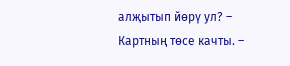алҗытып йөрү ул? – Картның төсе качты. –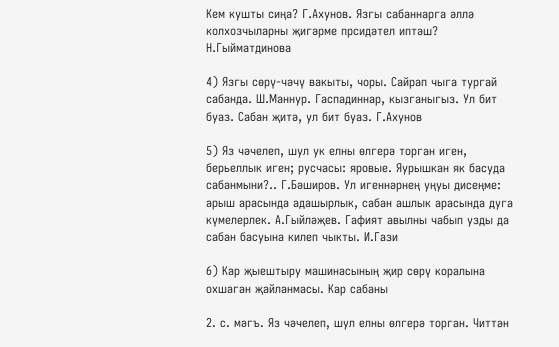Кем кушты сиңа? Г.Ахунов. Язгы сабаннарга әллә колхозчыларны җигәрме прсидәтел иптәш? Н.Гыйматдинова

4) Язгы сөрү-чәчү вакыты, чоры. Сайрап чыга тургай сабанда. Ш.Маннур. Гаспадиннар, кызганыгыз. Ул бит буаз. Сабан җитә, ул бит буаз. Г.Ахунов

5) Яз чәчелеп, шул ук елны өлгерә торган иген, берьеллык иген; русчасы: яровые. Яурышкан як басуда сабанмыни?.. Г.Бәширов. Ул игеннәрнең уңуы дисеңме: арыш арасында адашырлык, сабан ашлык арасында дуга күмелерлек. А.Гыйләҗев. Гафият авылны чабып узды да сабан басуына килеп чыкты. И.Гази

6) Кар җыештыру машинасының җир сөрү коралына охшаган җайланмасы. Кар сабаны

2. с. мәгъ. Яз чәчелеп, шул елны өлгерә торган. Читтән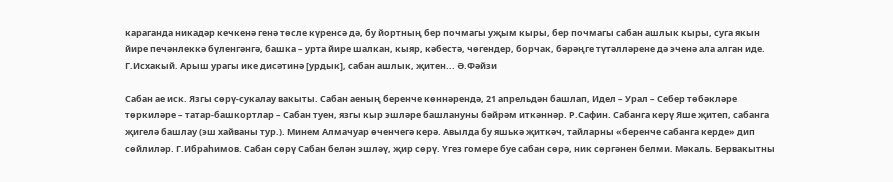караганда никадәр кечкенә генә төсле күренсә дә, бу йортның бер почмагы уҗым кыры, бер почмагы сабан ашлык кыры, суга якын йире печәнлеккә бүленгәнгә, башка – урта йире шалкан, кыяр, кәбестә, чөгендер, борчак, бәрәңге түтәлләрене дә эченә ала алган иде. Г.Исхакый. Арыш урагы ике дисәтинә [урдык], сабан ашлык, җитен... Ә.Фәйзи

Сабан ае иск. Язгы сөрү-сукалау вакыты. Сабан аеның беренче көннәрендә, 21 апрельдән башлап, Идел – Урал – Себер төбәкләре төркиләре – татар-башкортлар – Сабан туен, язгы кыр эшләре башлануны бәйрәм иткәннәр. Р.Сафин. Сабанга керү Яше җитеп, сабанга җигелә башлау (эш хайваны тур.). Минем Алмачуар өченчегә керә. Авылда бу яшькә җиткәч, тайларны «беренче сабанга керде» дип сөйлиләр. Г.Ибраһимов. Сабан сөрү Сабан белән эшләү, җир сөрү. Үгез гомере буе сабан сөрә, ник сөргәнен белми. Мәкаль. Бервакытны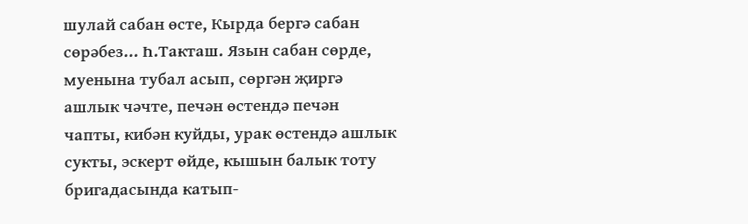шулай сабан өсте, Кырда бергә сабан сөрәбез... Һ.Такташ. Язын сабан сөрде, муенына тубал асып, сөргән җиргә ашлык чәчте, печән өстендә печән чапты, кибән куйды, урак өстендә ашлык сукты, эскерт өйде, кышын балык тоту бригадасында катып-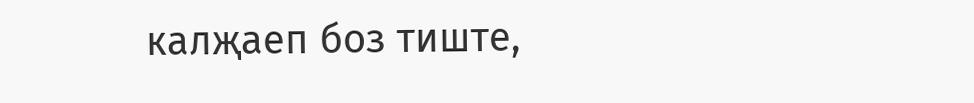калҗаеп боз тиште,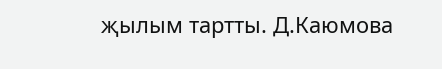җылым тартты. Д.Каюмова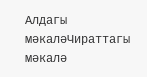Алдагы мәкаләЧираттагы мәкалә